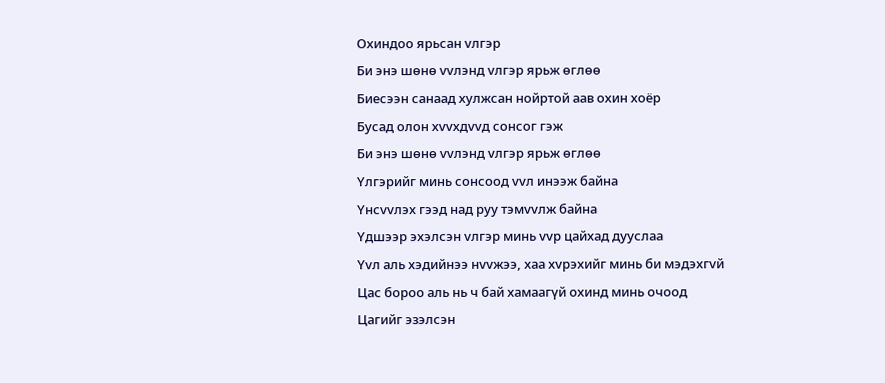Охиндоо ярьсан vлгэр
Би энэ шөнө vvлэнд vлгэр ярьж өглөө
Биесээн санаад хулжсан нойртой аав охин хоёр
Бусад олон хvvхдvvд сонсог гэж
Би энэ шөнө vvлэнд vлгэр ярьж өглөө
Yлгэрийг минь сонсоод vvл инээж байна
Yнсvvлэх гээд над руу тэмvvлж байна
Yдшээр эхэлсэн vлгэр минь vvр цайхад дууслаа
Yvл аль хэдийнээ нvvжээ, хаа хvрэхийг минь би мэдэхгvй
Цас бороо аль нь ч бай хамаагүй охинд минь очоод
Цагийг эзэлсэн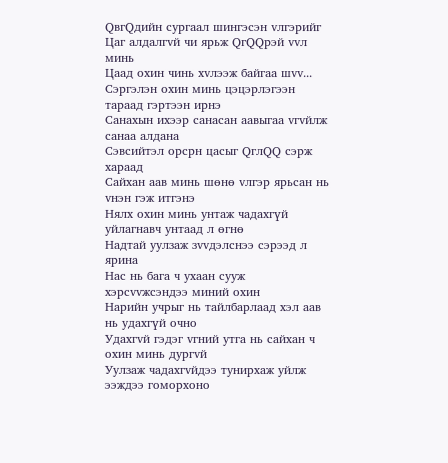QвгQдийн сургаал шингэсэн vлгэрийг
Цаг алдалгvй чи ярьж QгQQрэй vvл минь
Цаад охин чинь хvлээж байгаа шvv...
Сэргэлэн охин минь цэцэрлэгээн тараад гэртээн ирнэ
Санахын ихээр санасан аавыгаа vгvйлж санаа алдана
Сэвсийтэл орсрн цасыг QглQQ сэрж хараад
Сайхан аав минь шөнө vлгэр ярьсан нь vнэн гэж итгэнэ
Нялх охин минь унтаж чадахгүй уйлагнавч унтаад л өгнө
Надтай уулзаж зvvдэлснээ сэрээд л ярина
Нас нь бага ч ухаан сууж хэрсvvжсэндээ миний охин
Нарийн учрыг нь тайлбарлаад хэл аав нь удахгүй очно
Удахгvй гэдэг vгний утга нь сайхан ч охин минь дургvй
Уулзаж чадахгvйдээ тунирхаж уйлж ээждээ гоморхоно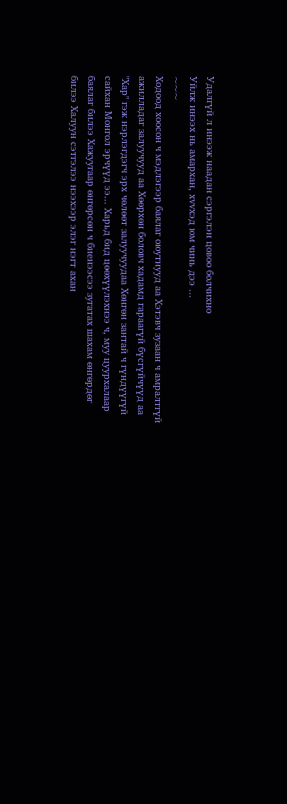Удалгүй л инээж наадан сэргэлэн цовоо болчихно
Уйлж инээх нь амархан, хvvхэд юм чинь дээ ...
~~~
Ходоод хоосон ч мэдлэгээр баялаг оюутнууд аа Хэтэвч зузаан ч амралтгүй ажилладаг залуучууд аа Хөөрхөн боловч хадамд гараагүй бүсгүйчүүд аа "Хар" гэж нэрлэгдэгч эрх чөлөөт залуучуудаа Хөнгөн зантай ч гүндүүгүй сайхан Монгол эрчүүд ээ... Харьд бид цөөхүүлэхнээ ч, муу цуурхалаар баялаг билээ Хажуугаар өнгөрсөн ч биенээсээ зугатах шахам өнгөрдөг билээ Халуун сэтгэлээ нээхээр элэг нэгт ахан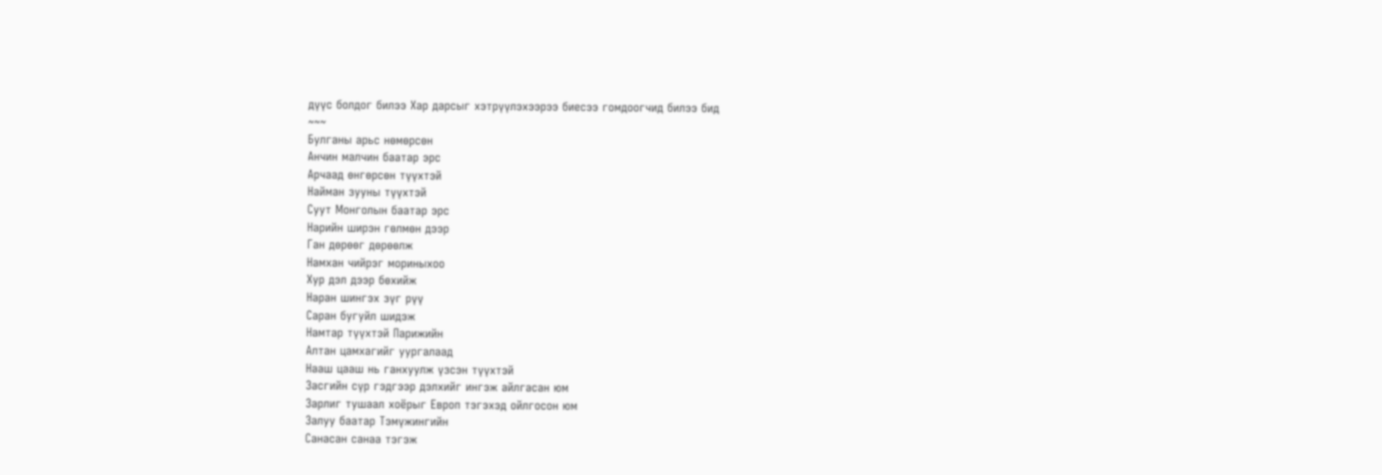дүүс болдог билээ Хар дарсыг хэтрүүлэхээрээ биесээ гомдоогчид билээ бид
~~~
Булганы арьс нөмөрсөн
Анчин малчин баатар эрс
Арчаад өнгөрсөн түүхтэй
Найман зууны түүхтэй
Суут Монголын баатар эрс
Нарийн ширэн гөлмөн дээр
Ган дөрөөг дөрөөлж
Намхан чийрэг мориныхоо
Хур дэл дээр бөхийж
Наран шингэх зүг рүү
Саран бугуйл шидэж
Намтар түүхтэй Парижийн
Алтан цамхагийг уургалаад
Нааш цааш нь ганхуулж үзсэн түүхтэй
Засгийн сүр гэдгээр дэлхийг ингэж айлгасан юм
Зарлиг тушаал хоёрыг Европ тэгэхэд ойлгосон юм
Залуу баатар Тэмүжингийн
Санасан санаа тэгэж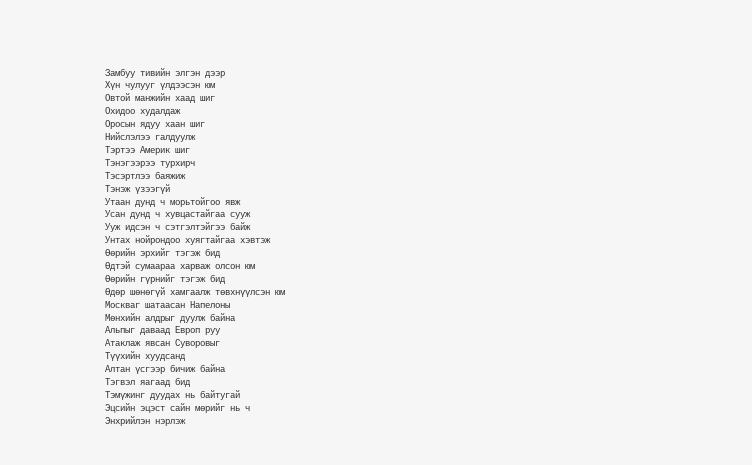Замбуу тивийн элгэн дээр
Хүн чулууг үлдээсэн юм
Овтой манжийн хаад шиг
Охидоо худалдаж
Оросын ядуу хаан шиг
Нийслэлээ галдуулж
Тэртээ Америк шиг
Тэнэгээрээ турхирч
Тэсэртлээ баяжиж
Тэнэж үзээгүй
Утаан дунд ч морьтойгоо явж
Усан дунд ч хувцастайгаа сууж
Ууж идсэн ч сэтгэлтэйгээ байж
Унтах нойрондоо хуягтайгаа хэвтэж
Өөрийн эрхийг тэгэж бид
Өдтэй сумаараа харваж олсон юм
Өөрийн гүрнийг тэгэж бид
Өдөр шөнөгүй хамгаалж төвхнүүлсэн юм
Москваг шатаасан Напелоны
Мөнхийн алдрыг дуулж байна
Альпыг даваад Европ руу
Атаклаж явсан Суворовыг
Түүхийн хуудсанд
Алтан үсгээр бичиж байна
Тэгвэл яагаад бид
Тэмүжинг дуудах нь байтугай
Эцсийн эцэст сайн мөрийг нь ч
Энхрийлэн нэрлэж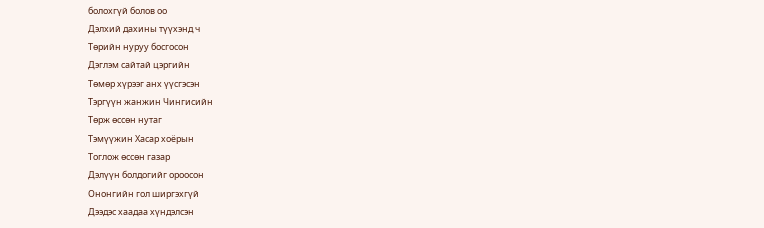болохгүй болов оо
Дэлхий дахины түүхэнд ч
Төрийн нуруу босгосон
Дэглэм сайтай цэргийн
Төмөр хүрээг анх үүсгэсэн
Тэргүүн жанжин Чингисийн
Төрж өссөн нутаг
Тэмүүжин Хасар хоёрын
Тоглож өссөн газар
Дэлүүн болдогийг ороосон
Ононгийн гол ширгэхгүй
Дээдэс хаадаа хүндэлсэн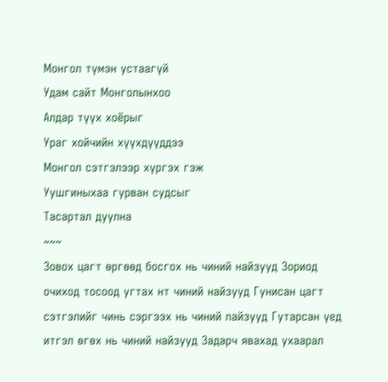Монгол түмэн устаагүй
Удам сайт Монголынхоо
Алдар түүх хоёрыг
Ураг хойчийн хүүхдүүддээ
Монгол сэтгэлээр хүргэх гэж
Уушгиныхаа гурван судсыг
Тасартал дуулна
~~~
Зовох цагт өргөөд босгох нь чиний найзууд Зориод очиход тосоод угтах нт чиний найзууд Гунисан цагт сэтгэлийг чинь сэргээх нь чиний nайзууд Гутарсан үед итгэл өгөх нь чиний найзууд Задарч явахад ухаарал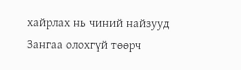хайрлах нь чиний найзууд Зангаа олохгүй төөрч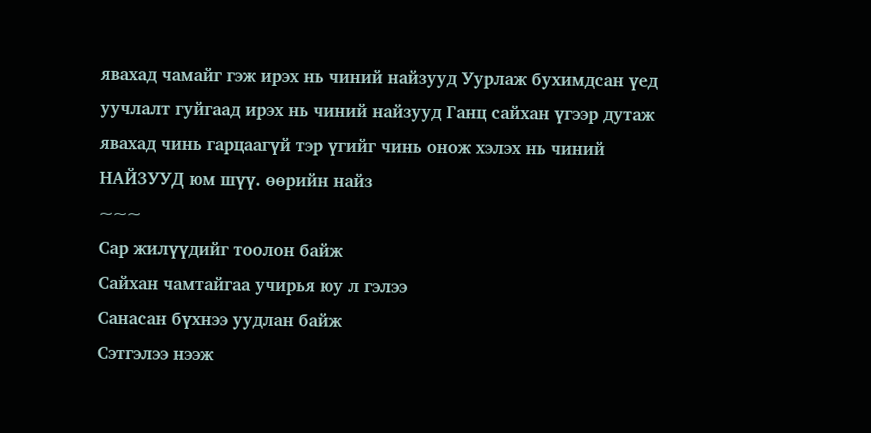явахад чамайг гэж ирэх нь чиний найзууд Уурлаж бухимдсан үед уучлалт гуйгаад ирэх нь чиний найзууд Ганц сайхан үгээр дутаж явахад чинь гарцаагүй тэр үгийг чинь онож хэлэх нь чиний НАЙЗУУД юм шүү. өөрийн найз
~~~
Сар жилүүдийг тоолон байж
Сайхан чамтайгаа учирья юу л гэлээ
Санасан бүхнээ уудлан байж
Сэтгэлээ нээж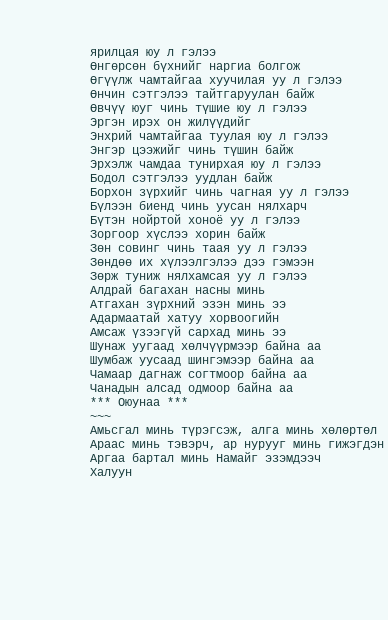ярилцая юу л гэлээ
Өнгөрсөн бүхнийг наргиа болгож
Өгүүлж чамтайгаа хуучилая уу л гэлээ
Өнчин сэтгэлээ тайтгаруулан байж
Өвчүү юуг чинь түшие юу л гэлээ
Эргэн ирэх он жилүүдийг
Энхрий чамтайгаа туулая юу л гэлээ
Энгэр цээжийг чинь түшин байж
Эрхэлж чамдаа тунирхая юу л гэлээ
Бодол сэтгэлээ уудлан байж
Борхон зүрхийг чинь чагная уу л гэлээ
Бүлээн биенд чинь уусан нялхарч
Бүтэн нойртой хоноё уу л гэлээ
Зоргоор хүслээ хорин байж
Зөн совинг чинь таая уу л гэлээ
Зөндөө их хүлээлгэлээ дээ гэмээн
Зөрж туниж нялхамсая уу л гэлээ
Алдрай багахан насны минь
Атгахан зүрхний эзэн минь ээ
Адармаатай хатуу хорвоогийн
Амсаж үзээгүй сархад минь ээ
Шунаж уугаад хөлчүүрмээр байна аа
Шумбаж уусаад шингэмээр байна аа
Чамаар дагнаж согтмоор байна аа
Чанадын алсад одмоор байна аа
*** Оюунаа ***
~~~
Амьсгал минь түрэгсэж, алга минь хөлөртөл
Араас минь тэвэрч, ар нурууг минь гижэгдэн
Аргаа бартал минь Намайг эзэмдээч
Халуун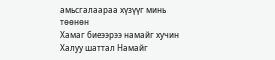амьсгалаараа хүзүүг минь төөнөн
Хамаг биеээрээ намайг хучин
Халуу шаттал Намайг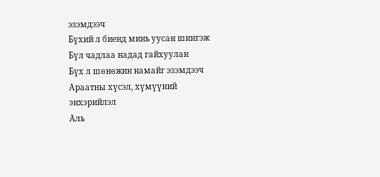эзэмдээч
Бүхий л биенд минь уусан шингэж
Бүл чадлаа надад гайхуулан
Бүх л шөнөжин намайг эзэмдээч
Араатны хүсэл, хүмүүний энхэрийлэл
Аль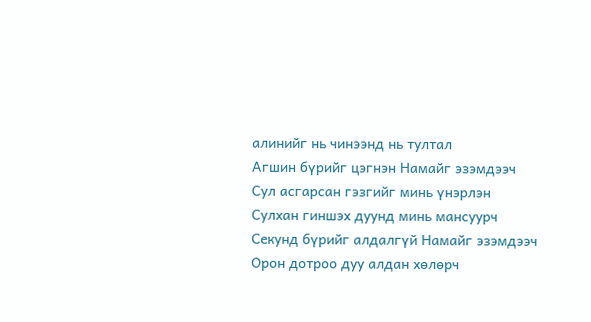алинийг нь чинээнд нь тултал
Агшин бүрийг цэгнэн Намайг эзэмдээч
Сул асгарсан гэзгийг минь үнэрлэн
Сулхан гиншэх дуунд минь мансуурч
Секунд бүрийг алдалгүй Намайг эзэмдээч
Орон дотроо дуу алдан хөлөрч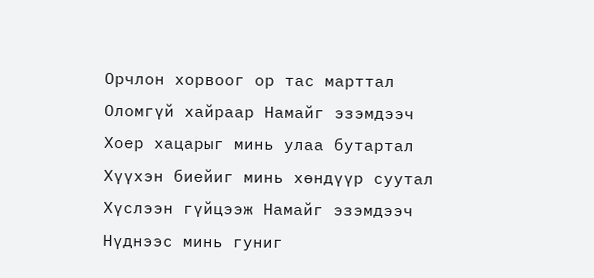Орчлон хорвоог ор тас марттал
Оломгүй хайраар Намайг эзэмдээч
Хоер хацарыг минь улаа бутартал
Хүүхэн биейиг минь хөндүүр суутал
Хүслээн гүйцээж Намайг эзэмдээч
Нүднээс минь гуниг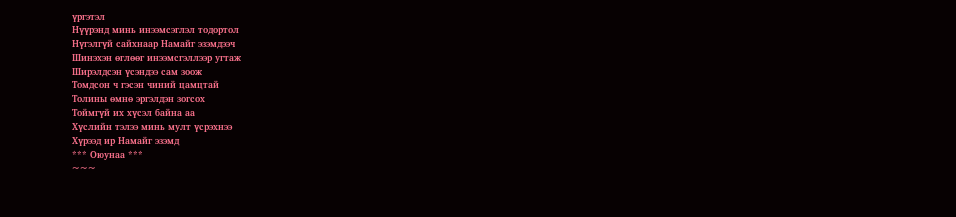үргэтэл
Нүүрэнд минь инээмсэглэл тодортол
Нүгэлгүй сайхнаар Намайг эзэмдээч
Шинэхэн өглөөг инээмсгэллээр угтаж
Ширэлдсэн үсэндээ сам зоож
Томдсон ч гэсэн чиний цамцтай
Толины өмнө эргэлдэн зогсох
Тоймгүй их хүсэл байна аа
Хүслийн тэлээ минь мулт үсрэхнээ
Хүрээд ир Намайг эзэмд
*** Оюунаа ***
~~~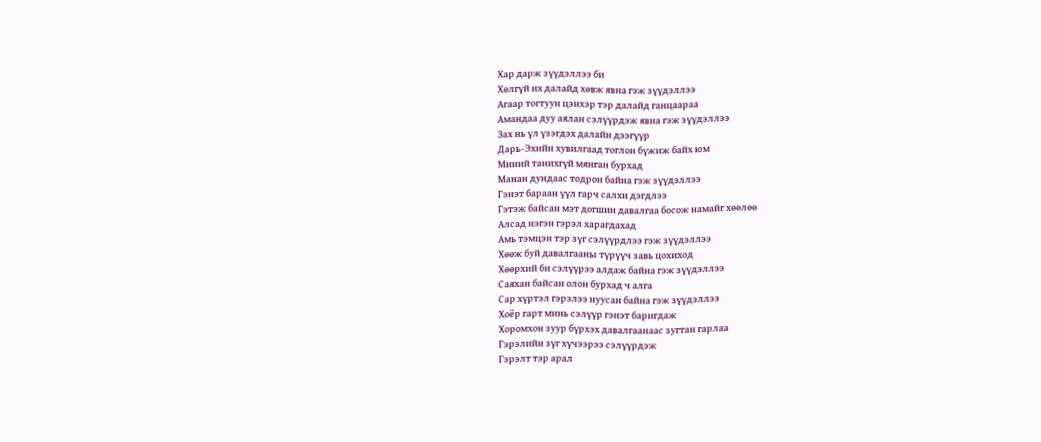Хар дарж зүүдэллээ би
Хөлгүй их далайд хөвж явна гэж зүүдэллээ
Агаар тогтуун цэнхэр тэр далайд ганцаараа
Амандаа дуу аялан сэлүүрдэж явна гэж зүүдэллээ
Зах нь үл үзэгдэх далайн дээгүүр
Дарь-Эхийн хувилгаад тоглон бүжиж байх юм
Миний танихгүй мянган бурхад
Манан дундаас тодрон байна гэж зүүдэллээ
Гэнэт бараан үүл гарч салхи дэгдлээ
Гэтэж байсан мэт догшин давалгаа босож намайг хөөлөө
Алсад нэгэн гэрэл харагдахад
Амь тэмцэн тэр зүг сэлүүрдлээ гэж зүүдэллээ
Хөөж буй давалгааны түрүүч завь цохиход
Хөөрхий би сэлүүрээ алдаж байна гэж зүүдэллээ
Саяхан байсан олон бурхад ч алга
Сар хүртэл гэрэлээ нуусан байна гэж зүүдэллээ
Хоёр гарт минь сэлүүр гэнэт баригдаж
Хоромхон зуур бүрхэх давалгаанаас зугтан гарлаа
Гэрэлийн зүг хүчээрээ сэлүүрдэж
Гэрэлт тэр арал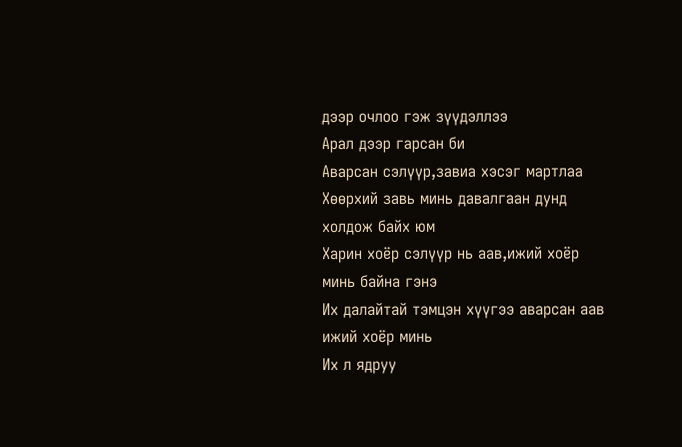дээр очлоо гэж зүүдэллээ
Арал дээр гарсан би
Аварсан сэлүүр,завиа хэсэг мартлаа
Хөөрхий завь минь давалгаан дунд холдож байх юм
Харин хоёр сэлүүр нь аав,ижий хоёр минь байна гэнэ
Их далайтай тэмцэн хүүгээ аварсан аав ижий хоёр минь
Их л ядруу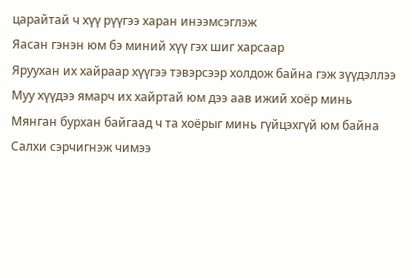царайтай ч хүү рүүгээ харан инээмсэглэж
Яасан гэнэн юм бэ миний хүү гэх шиг харсаар
Яруухан их хайраар хүүгээ тэвэрсээр холдож байна гэж зүүдэллээ
Муу хүүдээ ямарч их хайртай юм дээ аав ижий хоёр минь
Мянган бурхан байгаад ч та хоёрыг минь гүйцэхгүй юм байна
Салхи сэрчигнэж чимээ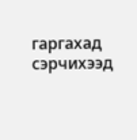гаргахад сэрчихээд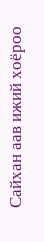Сайхан аав ижий хоёроо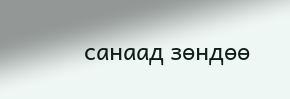санаад зөндөө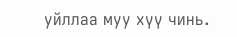уйллаа муу хүү чинь.